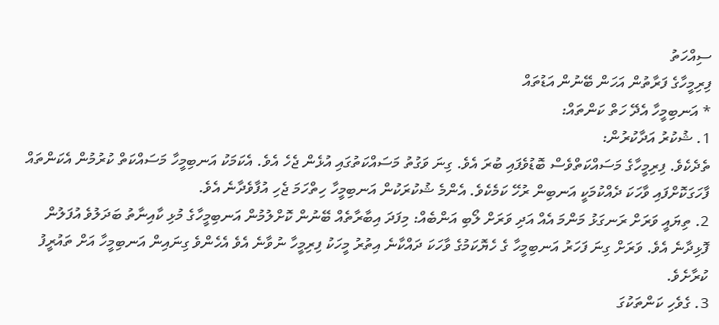ސިއްހަތު
ފިރިމީހާގެ ފަރާތުން އަހަން ބޭނުން އަޑުތައް
* އަނބިމީހާ އެދޭ ހަތް ކަންތައް:
1. ޝުކުރު އަދާކުރުން:
ތެދެކެވެ. ފިރިމީހާގެ މަސައްކަތްވެސް ބޮޑުވެފައި ބުރަ އެވެ. ގިނަ ވަގުތު މަސައްކަތުގައި އުޅެން ޖެހެ އެވެ. އެކަމަކު އަނބިމީހާ މަސައްކަތް ކުރުމުން އެކަންތައް ފާހަގަކޮށްފައި ވާހަކަ ދެއްކުމަކީ އަނބިން ރުހޭ ކަމެކެވެ. އެންމެ ޝުކުރަކުން އަނބިމީހާ ހިތްހަމަ ޖެހި އުފާވެދާނެ އެވެ.
2. ތިޔައީ ވަރަށް ރަނގަޅު މަންމަ އެއް އަދި ވަރަށް ލޯބި އަންބެއް: މިފަދަ އިބާރާތެއް ބޭނުން ކޮށްލުމުން އަނބިމީހާގެ މުޅި ކާއިނާތު ބަދަލުވެ އުފަލުން ފޮޅިދާނެ އެވެ. ވަރަށް ގިނަ ފަހަރު އަނބިމީހާ ގެ ހެޔޮކަމުގެ ވާހަކަ ދައްކާނެ އިތުރު މީހަކު ފިރިމީހާ ނުވާނެ އެވެ އެހެންވެ ގިނައިން އަނބިމީހާ އަށް ތައުރީފު ކުރާށެވެ.
3. ގެވެހި ކަންތަކުގަ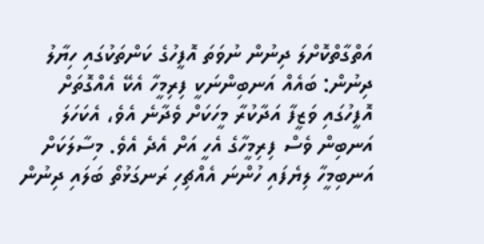އަތްގާތްކޮށްލަ ދިނުން ނުވަތަ އޮފީހުގެ ކަންތަކުގައި ހިޔާލު ދިނުން: ބައެއް އަނބިންނަކީ ފިރިމީހާ އެކޭ އެއްގޮތަށް އޮފީހުގައި ވަޒީފާ އަދާކުރާ މީހަކަށް ވެދާނެ އެވެ، އެކަހަލަ އަނބިން ވެސް ފިރިމީހާގެ އެހީ އަށް އެދެ އެވެ. މިސާލަކަށް އަނބިމީހާ ލިޔެފައި ހުންނަ އެއްޗިހި ރަނގަޅުތޯ ބަލައި ދިނުން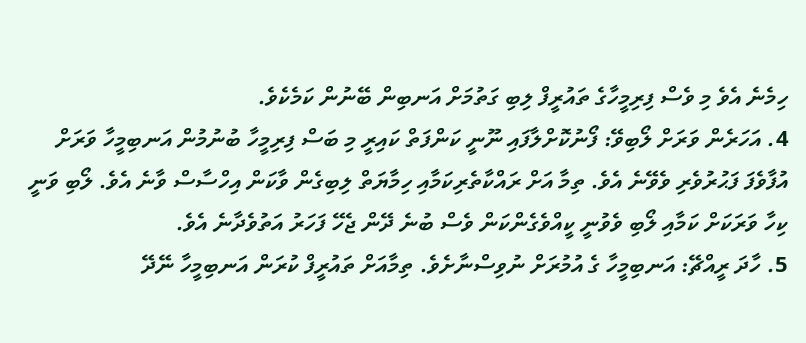ހިމެނެ އެވެ މި ވެސް ފިރިމީހާގެ ތައުރީފް ލިބި ގަތުމަށް އަނބިން ބޭނުން ކަމެކެވެ.
4. އަހަރެން ވަރަށް ލޯބިވޭ: ފޯނުކޮށްލާފައި ނޫނީ ކަންފަތް ކައިރީ މި ބަސް ފިރިމީހާ ބުނުމުން އަނބިމީހާ ވަރަށް އުފާވެފަ ފަޙުރުވެރި ވެވޭނެ އެވެ. ތިމާ އަށް ރައްކާތެރިކަމާއި ހިމާޔަތް ލިބިގެން ވާކަން އިހްސާސް ވާނެ އެވެ. ލޯބި ވަނީ ކިހާ ވަރަކަށް ކަމާއި ލޯބި ވެވުނީ ކީއްވެގެންކަން ވެސް ބުނެ ދޭން ޖެހޭ ފަހަރު އަތުވެދާނެ އެވެ.
5. ހާދަ ރީއްޗޭ: އަނބިމީހާ ގެ އުމުރަށް ނުވިސްނާށެވެ. ތިމާއަށް ތައުރީފް ކުރަން އަނބިމީހާ ނޭދޭ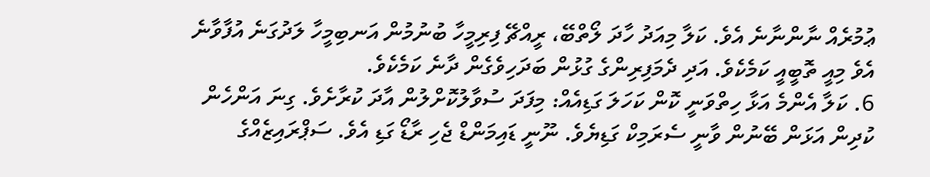ޢުމުރެއް ނާންނާނެ އެވެ. ކަލާ މިއަދު ހާދަ ލޯތްބޭ، ރީއްޗޭ ފިރިމީހާ ބުނުމުން އަނބިމީހާ ލަދުގަނެ އުފާވާނެ އެވެ މިއީ ތޮބީއީ ކަމެކެވެ. އަދި ދެމަފިރިންގެ ގުޅުން ބަދަހިވެގެން ދާނެ ކަމެކެވެ.
6. ކަލާ އެންމެ އަޅާ ހިތްވަނީ ކޮން ކަހަލަ ގަޑިއެއް: މިފަދަ ސުވާލުކޮށްލުން އާދަ ކުރާށެވެ. ގިނަ އަންހެން ކުދިން އަޅަން ބޭނުން ވާނީ ސެރަމިކް ގަޑިޔެވެ. ނޫނީ ޑައިމަންޑް ޖެހި ރާޑޯ ގަޑި އެވެ. ސަޕްރައިޒެއްގެ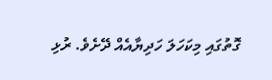ގޮތުގައި މިކަހަލަ ހަދިޔާއެއް ދޭށެވެ. ރުޅި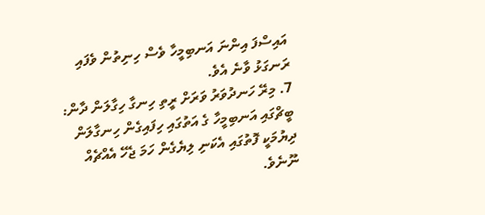އައިސްފަ އިންނަ އަނބިމީހާ ވެސް ހިނިތުން ވެފައި ރަނގަޅު ވާނެ އެވެ.
7. މިރޭ ހަނދުވަރު ވަރަށް ރީތި ހިނގާ ހިގާލަން ދާން: ބީޗްގައި އަނބިމީހާ ގެ އަތުގައި ހިފައިގެން ހިނގާލަން ދިޔުމަކީ ފޮތުގައި އެކަނި ލިޔެގެން ހަމަ ޖެހޭ އެއްޗެއް ނޫނެވެ.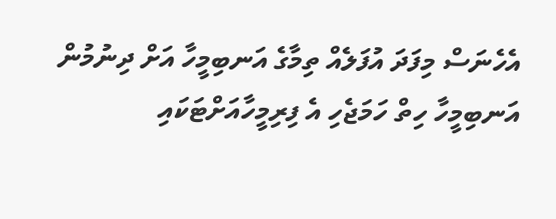އެހެނަސް މިފަދަ އުފަލެއް ތިމާގެ އަނބިމީހާ އަށް ދިނުމުން އަނބިމީހާ ހިތް ހަމަޖެހި އެ ފިރިމީހާއަށްޓަކައި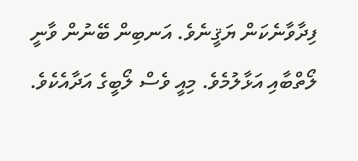ފިދާވާނެކަން ޔަޤީނެވެ. އަނބިން ބޭނުން ވާނީ ލޯތްބާއި އަޅާލުމެވެ. މިއީ ވެސް ލޯބީގެ އަދާއެކެވެ.